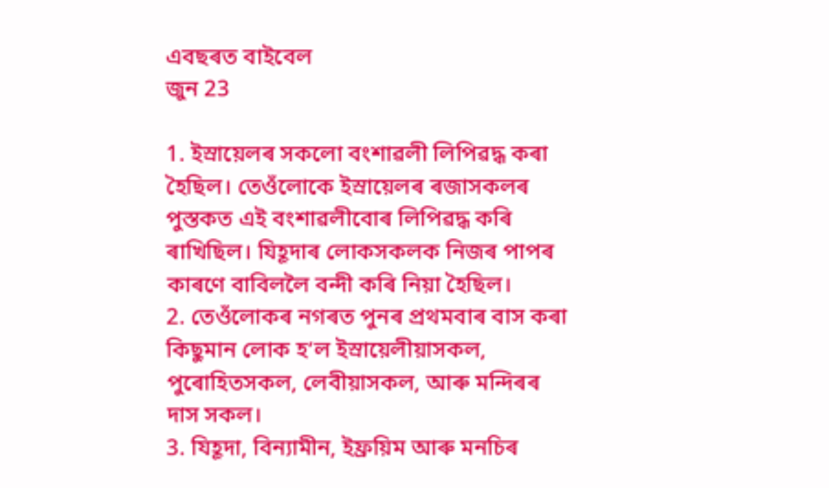এবছৰত বাইবেল
জুন 23

1. ইস্ৰায়েলৰ সকলো বংশাৱলী লিপিৱদ্ধ কৰা হৈছিল। তেওঁলোকে ইস্ৰায়েলৰ ৰজাসকলৰ পুস্তকত এই বংশাৱলীবোৰ লিপিৱদ্ধ কৰি ৰাখিছিল। যিহূদাৰ লোকসকলক নিজৰ পাপৰ কাৰণে বাবিললৈ বন্দী কৰি নিয়া হৈছিল।
2. তেওঁলোকৰ নগৰত পুনৰ প্ৰথমবাৰ বাস কৰা কিছুমান লোক হ’ল ইস্ৰায়েলীয়াসকল, পুৰোহিতসকল, লেবীয়াসকল, আৰু মন্দিৰৰ দাস সকল।
3. যিহূদা, বিন্যামীন, ইফ্ৰয়িম আৰু মনচিৰ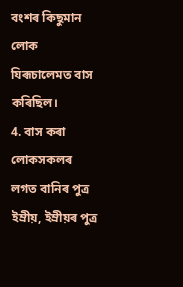বংশৰ কিছুমান লোক যিৰূচালেমত বাস কৰিছিল।
4. বাস কৰা লোকসকলৰ লগত বানিৰ পুত্র ইম্ৰীয়, ইম্ৰীয়ৰ পুত্র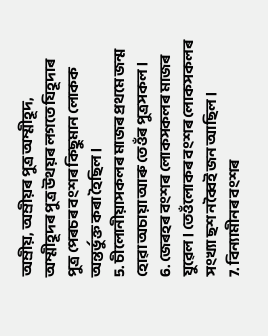অম্রীয়, অম্রীয়ৰ পুত্র অম্মীহূদ, অম্মীহূদৰ পুত্র উথয়ৰ লগতে যিহূদাৰ পুত্র পেৰচৰ বংশৰ কিছুমান লোকক অন্তৰ্ভুক্ত কৰা হৈছিল।
5. চীলোনীয়াসকলৰ মাজৰ প্ৰথমে জন্ম হোৱা অচায়া আৰু তেওঁৰ পুত্রসকল।
6. জেৰহৰ বংশৰ লোকসকলৰ মাজৰ যুৱেল। তেওঁলোকৰ বংশৰ লোকসকলৰ সংখ্যা ছশ নব্বৈই জন আছিল।
7. বিন্যামীনৰ বংশৰ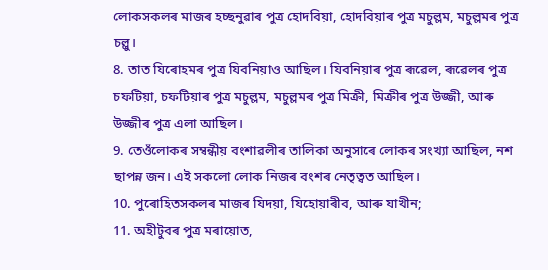লোকসকলৰ মাজৰ হচ্ছনুৱাৰ পুত্র হোদবিয়া, হোদবিয়াৰ পুত্র মচুল্লম, মচুল্লমৰ পুত্র চল্লু।
8. তাত যিৰোহমৰ পুত্র যিবনিয়াও আছিল। যিবনিয়াৰ পুত্র ৰূৱেল, ৰূৱেলৰ পুত্র চফটিয়া, চফটিয়াৰ পুত্র মচুল্লম, মচুল্লমৰ পুত্র মিক্ৰী, মিক্ৰীৰ পুত্র উজ্জী, আৰু উজ্জীৰ পুত্র এলা আছিল।
9. তেওঁলোকৰ সম্বন্ধীয় বংশাৱলীৰ তালিকা অনুসাৰে লোকৰ সংখ্যা আছিল, নশ ছাপন্ন জন। এই সকলো লোক নিজৰ বংশৰ নেতৃত্বত আছিল।
10. পুৰোহিতসকলৰ মাজৰ যিদয়া, যিহোয়াৰীব, আৰু যাখীন;
11. অহীটুবৰ পুত্র মৰায়োত,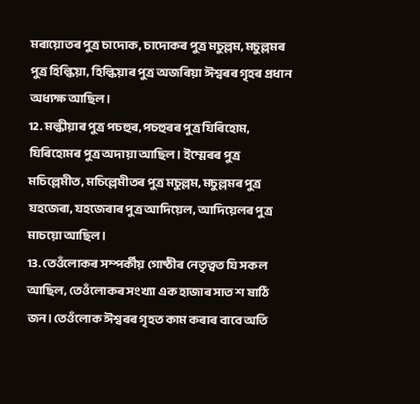মৰায়োতৰ পুত্র চাদোক, চাদোকৰ পুত্র মচুল্লম, মচুল্লমৰ পুত্র হিল্কিয়া, হিল্কিয়াৰ পুত্র অজৰিয়া ঈশ্বৰৰ গৃহৰ প্রধান অধ্যক্ষ আছিল।
12. মল্কীয়াৰ পুত্র পচহুৰ,পচহুৰৰ পুত্র যিৰিহোম, যিৰিহোমৰ পুত্র অদায়া আছিল। ইম্মেৰৰ পুত্র মচিল্লেমীত, মচিল্লেমীতৰ পুত্র মচুল্লম, মচুল্লমৰ পুত্র যহজেৰা, যহজেৰাৰ পুত্র আদিয়েল, আদিয়েলৰ পুত্র মাচয়ো আছিল।
13. তেওঁলোকৰ সম্পৰ্কীয় গোষ্ঠীৰ নেতৃত্বত যি সকল আছিল, তেওঁলোকৰ সংখ্যা এক হাজাৰ সাত শ ষাঠি জন। তেওঁলোক ঈশ্বৰৰ গৃহত কাম কৰাৰ বাবে অতি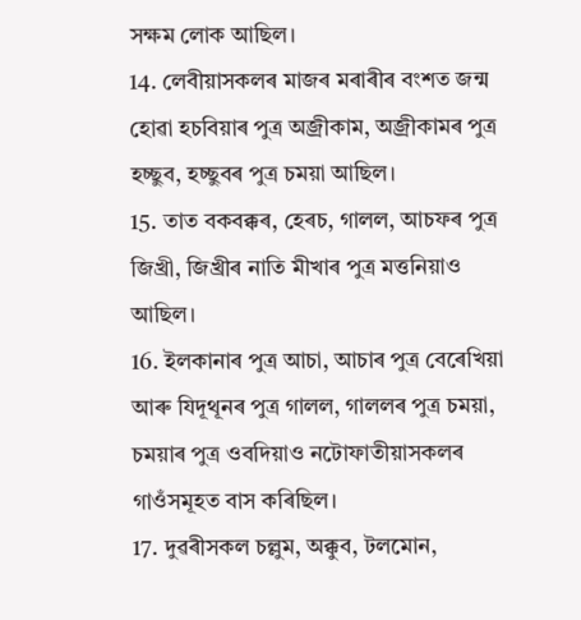সক্ষম লোক আছিল।
14. লেবীয়াসকলৰ মাজৰ মৰাৰীৰ বংশত জন্ম হোৱা হচবিয়াৰ পুত্র অজ্ৰীকাম, অজ্ৰীকামৰ পুত্র হচ্ছুব, হচ্ছুবৰ পুত্র চময়া আছিল।
15. তাত বকবক্কৰ, হেৰচ, গালল, আচফৰ পুত্র জিখ্ৰী, জিখ্ৰীৰ নাতি মীখাৰ পুত্র মত্তনিয়াও আছিল।
16. ইলকানাৰ পুত্র আচা, আচাৰ পুত্র বেৰেখিয়া আৰু যিদূথূনৰ পুত্র গালল, গাললৰ পুত্র চময়া, চময়াৰ পুত্র ওবদিয়াও নটোফাতীয়াসকলৰ গাওঁসমূহত বাস কৰিছিল।
17. দুৱৰীসকল চল্লুম, অক্কুব, টলমোন,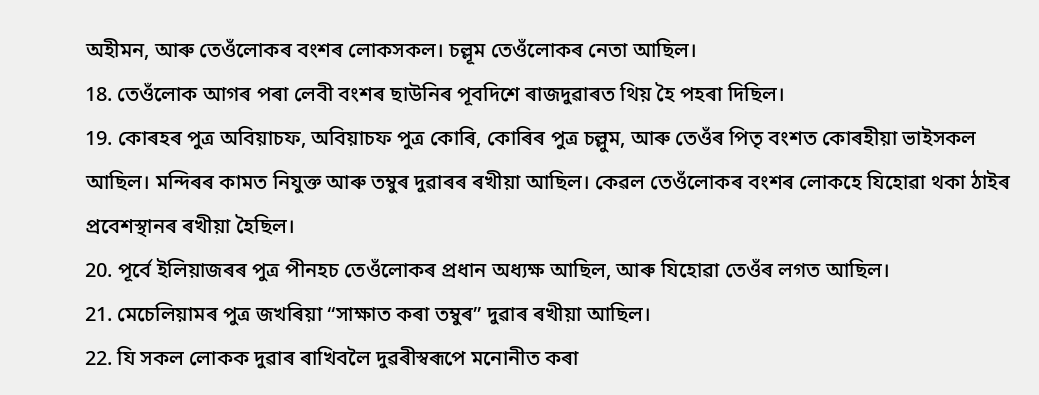অহীমন, আৰু তেওঁলোকৰ বংশৰ লোকসকল। চল্লূম তেওঁলোকৰ নেতা আছিল।
18. তেওঁলোক আগৰ পৰা লেবী বংশৰ ছাউনিৰ পূবদিশে ৰাজদুৱাৰত থিয় হৈ পহৰা দিছিল।
19. কোৰহৰ পুত্র অবিয়াচফ, অবিয়াচফ পুত্র কোৰি, কোৰিৰ পুত্র চল্লুম, আৰু তেওঁৰ পিতৃ বংশত কোৰহীয়া ভাইসকল আছিল। মন্দিৰৰ কামত নিযুক্ত আৰু তম্বুৰ দুৱাৰৰ ৰখীয়া আছিল। কেৱল তেওঁলোকৰ বংশৰ লোকহে যিহোৱা থকা ঠাইৰ প্ৰবেশস্থানৰ ৰখীয়া হৈছিল।
20. পূর্বে ইলিয়াজৰৰ পুত্ৰ পীনহচ তেওঁলোকৰ প্রধান অধ্যক্ষ আছিল, আৰু যিহোৱা তেওঁৰ লগত আছিল।
21. মেচেলিয়ামৰ পুত্ৰ জখৰিয়া “সাক্ষাত কৰা তম্বুৰ” দুৱাৰ ৰখীয়া আছিল।
22. যি সকল লোকক দুৱাৰ ৰাখিবলৈ দুৱৰীস্বৰূপে মনোনীত কৰা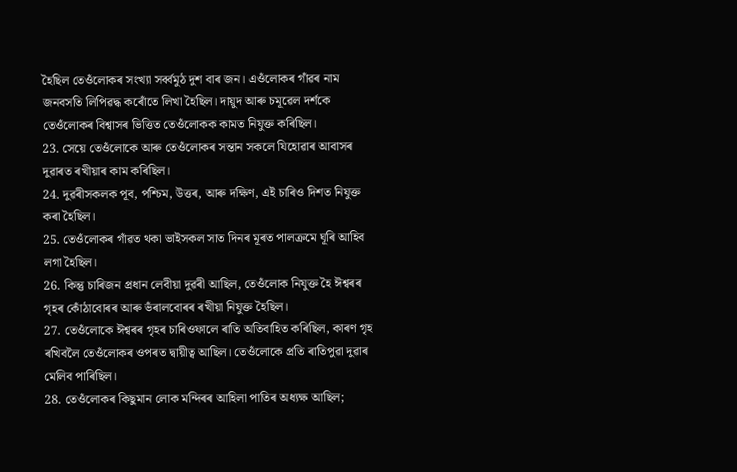হৈছিল তেওঁলোকৰ সংখ্যা সৰ্ব্বমুঠ দুশ বাৰ জন। এওঁলোকৰ গাঁৱৰ নাম জনবসতি লিপিৱদ্ধ কৰোঁতে লিখা হৈছিল। দায়ুদ আৰু চমূৱেল দৰ্শকে তেওঁলোকৰ বিশ্ৱাসৰ ভিত্তিত তেওঁলোকক কামত নিযুক্ত কৰিছিল।
23. সেয়ে তেওঁলোকে আৰু তেওঁলোকৰ সন্তান সকলে যিহোৱাৰ আবাসৰ দুৱাৰত ৰখীয়াৰ কাম কৰিছিল।
24. দুৱৰীসকলক পূব, পশ্চিম, উত্তৰ, আৰু দক্ষিণ, এই চাৰিও দিশত নিযুক্ত কৰা হৈছিল।
25. তেওঁলোকৰ গাঁৱত থকা ভাইসকল সাত দিনৰ মূৰত পালক্ৰমে ঘূৰি আহিব লগা হৈছিল।
26. কিন্তু চাৰিজন প্ৰধান লেবীয়া দুৱৰী আছিল, তেওঁলোক নিযুক্ত হৈ ঈশ্বৰৰ গৃহৰ কোঁঠাবোৰৰ আৰু ভঁৰালবোৰৰ ৰখীয়া নিযুক্ত হৈছিল।
27. তেওঁলোকে ঈশ্বৰৰ গৃহৰ চাৰিওফালে ৰাতি অতিবাহিত কৰিছিল, কাৰণ গৃহ ৰখিবলৈ তেওঁলোকৰ ওপৰত দ্বায়ীত্ব আছিল। তেওঁলোকে প্রতি ৰাতিপুৱা দুৱাৰ মেলিব পাৰিছিল।
28. তেওঁলোকৰ কিছুমান লোক মন্দিৰৰ আহিলা পাতিৰ অধ্যক্ষ আছিল;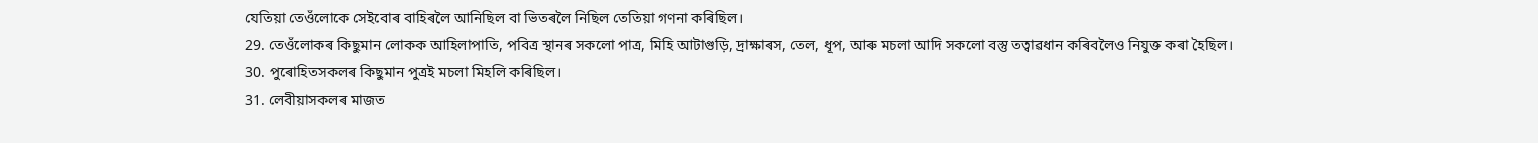যেতিয়া তেওঁলোকে সেইবোৰ বাহিৰলৈ আনিছিল বা ভিতৰলৈ নিছিল তেতিয়া গণনা কৰিছিল।
29. তেওঁলোকৰ কিছুমান লোকক আহিলাপাতি, পবিত্ৰ স্থানৰ সকলো পাত্ৰ, মিহি আটাগুড়ি, দ্ৰাক্ষাৰস, তেল, ধূপ, আৰু মচলা আদি সকলো বস্তু তত্বাৱধান কৰিবলৈও নিযুক্ত কৰা হৈছিল।
30. পুৰোহিতসকলৰ কিছুমান পুত্রই মচলা মিহলি কৰিছিল।
31. লেবীয়াসকলৰ মাজত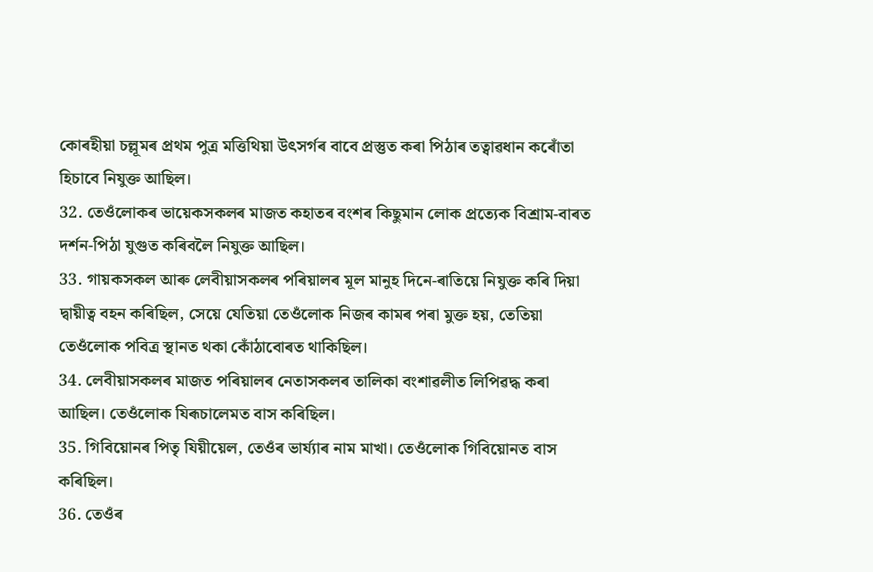কোৰহীয়া চল্লূমৰ প্ৰথম পুত্ৰ মত্তিথিয়া উৎসৰ্গৰ বাবে প্ৰস্তুত কৰা পিঠাৰ তত্বাৱধান কৰোঁতা হিচাবে নিযুক্ত আছিল।
32. তেওঁলোকৰ ভায়েকসকলৰ মাজত কহাতৰ বংশৰ কিছুমান লোক প্ৰত্যেক বিশ্ৰাম-বাৰত দৰ্শন-পিঠা যুগুত কৰিবলৈ নিযুক্ত আছিল।
33. গায়কসকল আৰু লেবীয়াসকলৰ পৰিয়ালৰ মূল মানুহ দিনে-ৰাতিয়ে নিযুক্ত কৰি দিয়া দ্বায়ীত্ব বহন কৰিছিল, সেয়ে যেতিয়া তেওঁলোক নিজৰ কামৰ পৰা মুক্ত হয়, তেতিয়া তেওঁলোক পবিত্ৰ স্থানত থকা কোঁঠাবোৰত থাকিছিল।
34. লেবীয়াসকলৰ মাজত পৰিয়ালৰ নেতাসকলৰ তালিকা বংশাৱলীত লিপিৱদ্ধ কৰা আছিল। তেওঁলোক যিৰূচালেমত বাস কৰিছিল।
35. গিবিয়োনৰ পিতৃ যিয়ীয়েল, তেওঁৰ ভাৰ্য্যাৰ নাম মাখা। তেওঁলোক গিবিয়োনত বাস কৰিছিল।
36. তেওঁৰ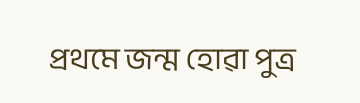প্ৰথমে জন্ম হোৱা পুত্ৰ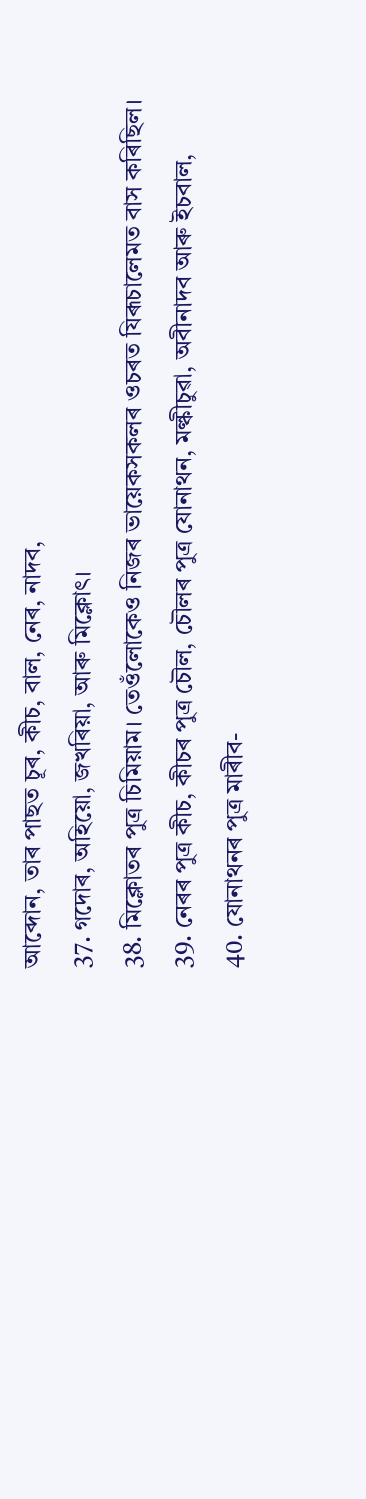আব্দোন, তাৰ পাছত চূৰ, কীচ, বাল, নেৰ, নাদব,
37. গদোৰ, অহিয়ো, জখৰিয়া, আৰু মিক্লোৎ।
38. মিক্লোতৰ পুত্র চিমিয়াম। তেওঁলোকেও নিজৰ ভায়েকসকলৰ ওচৰত যিৰূচালেমত বাস কৰিছিল।
39. নেৰৰ পুত্র কীচ, কীচৰ পুত্র চৌল, চৌলৰ পুত্র যোনাথন, মল্কীচুৱা, অবীনাদব আৰু ইচবাল,
40. যোনাথনৰ পুত্র মাৰীব-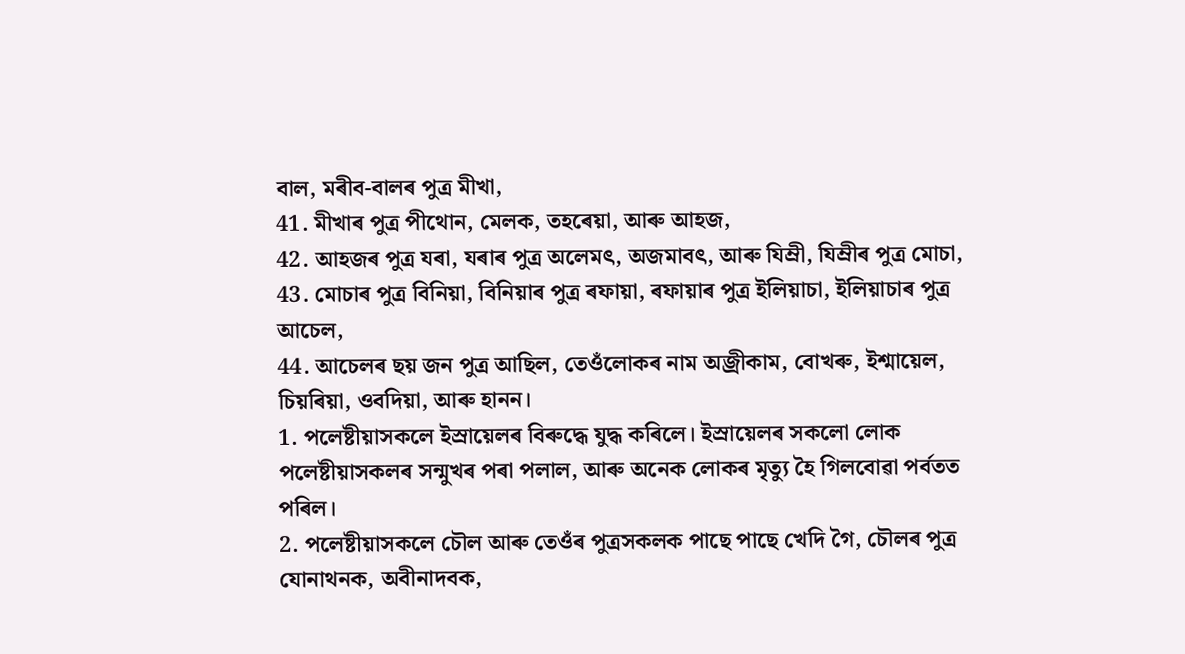বাল, মৰীব-বালৰ পুত্র মীখা,
41. মীখাৰ পুত্র পীথোন, মেলক, তহৰেয়া, আৰু আহজ,
42. আহজৰ পুত্র যৰা, যৰাৰ পুত্র অলেমৎ, অজমাবৎ, আৰু যিম্ৰী, যিম্ৰীৰ পুত্র মোচা,
43. মোচাৰ পুত্র বিনিয়া, বিনিয়াৰ পুত্র ৰফায়া, ৰফায়াৰ পুত্র ইলিয়াচা, ইলিয়াচাৰ পুত্র আচেল,
44. আচেলৰ ছয় জন পুত্র আছিল, তেওঁলোকৰ নাম অজ্ৰীকাম, বোখৰু, ইশ্মায়েল, চিয়ৰিয়া, ওবদিয়া, আৰু হানন।
1. পলেষ্টীয়াসকলে ইস্ৰায়েলৰ বিৰুদ্ধে যুদ্ধ কৰিলে। ইস্ৰায়েলৰ সকলো লোক পলেষ্টীয়াসকলৰ সন্মুখৰ পৰা পলাল, আৰু অনেক লোকৰ মৃত্যু হৈ গিলবোৱা পৰ্বতত পৰিল।
2. পলেষ্টীয়াসকলে চৌল আৰু তেওঁৰ পুত্ৰসকলক পাছে পাছে খেদি গৈ, চৌলৰ পুত্ৰ যোনাথনক, অবীনাদবক,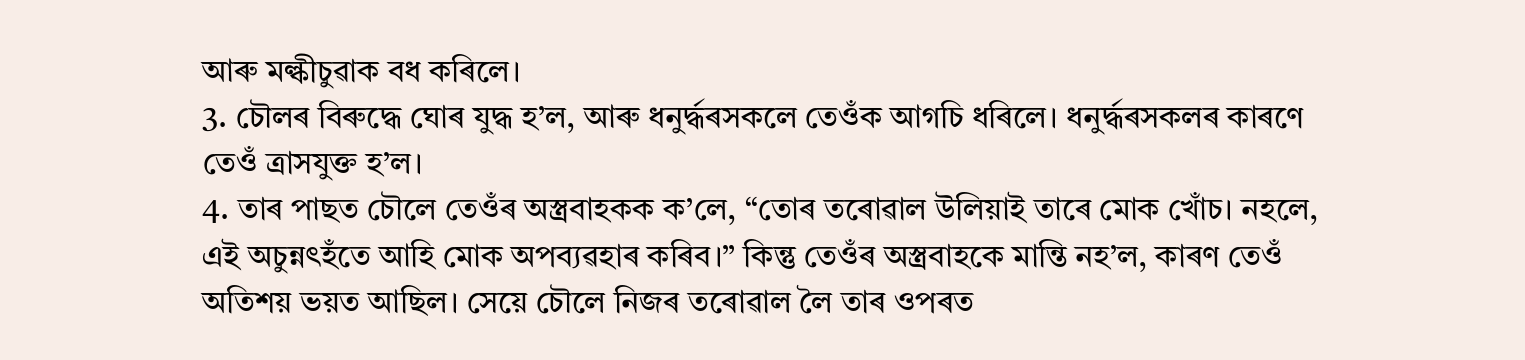আৰু মল্কীচুৱাক বধ কৰিলে।
3. চৌলৰ বিৰুদ্ধে ঘোৰ যুদ্ধ হ’ল, আৰু ধনুৰ্দ্ধৰসকলে তেওঁক আগচি ধৰিলে। ধনুৰ্দ্ধৰসকলৰ কাৰণে তেওঁ ত্ৰাসযুক্ত হ’ল।
4. তাৰ পাছত চৌলে তেওঁৰ অস্ত্ৰবাহকক ক’লে, “তোৰ তৰোৱাল উলিয়াই তাৰে মোক খোঁচ। নহলে, এই অচুন্নৎহঁতে আহি মোক অপব্যৱহাৰ কৰিব।” কিন্তু তেওঁৰ অস্ত্ৰবাহকে মান্তি নহ’ল, কাৰণ তেওঁ অতিশয় ভয়ত আছিল। সেয়ে চৌলে নিজৰ তৰোৱাল লৈ তাৰ ওপৰত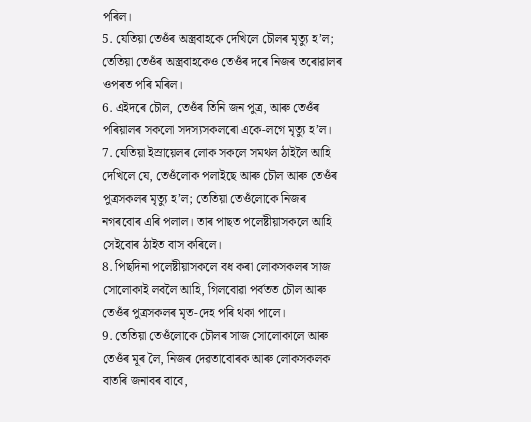পৰিল।
5. যেতিয়া তেওঁৰ অস্ত্ৰবাহকে দেখিলে চৌলৰ মৃত্যু হ’ল; তেতিয়া তেওঁৰ অস্ত্ৰবাহকেও তেওঁৰ দৰে নিজৰ তৰোৱালৰ ওপৰত পৰি মৰিল।
6. এইদৰে চৌল, তেওঁৰ তিনি জন পুত্ৰ, আৰু তেওঁৰ পৰিয়ালৰ সকলো সদস্যসকলৰো একে-লগে মৃত্যু হ’ল।
7. যেতিয়া ইস্ৰায়েলৰ লোক সকলে সমথল ঠাইলৈ আহি দেখিলে যে, তেওঁলোক পলাইছে আৰু চৌল আৰু তেওঁৰ পুত্ৰসকলৰ মৃত্যু হ’ল; তেতিয়া তেওঁলোকে নিজৰ নগৰবোৰ এৰি পলাল। তাৰ পাছত পলেষ্টীয়াসকলে আহি সেইবোৰ ঠাইত বাস কৰিলে।
8. পিছদিনা পলেষ্টীয়াসকলে বধ কৰা লোকসকলৰ সাজ সোলোকাই লবলৈ আহি, গিলবোৱা পৰ্বতত চৌল আৰু তেওঁৰ পুত্ৰসকলৰ মৃত-দেহ পৰি থকা পালে।
9. তেতিয়া তেওঁলোকে চৌলৰ সাজ সোলোকালে আৰু তেওঁৰ মূৰ লৈ, নিজৰ দেৱতাবোৰক আৰু লোকসকলক বাতৰি জনাবৰ বাবে,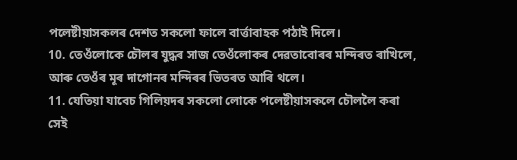পলেষ্টীয়াসকলৰ দেশত সকলো ফালে বাৰ্ত্তাবাহক পঠাই দিলে।
10. তেওঁলোকে চৌলৰ যুদ্ধৰ সাজ তেওঁলোকৰ দেৱতাবোৰৰ মন্দিৰত ৰাখিলে, আৰু তেওঁৰ মূৰ দাগোনৰ মন্দিৰৰ ভিতৰত আৰি থলে।
11. যেতিয়া যাবেচ গিলিয়দৰ সকলো লোকে পলেষ্টীয়াসকলে চৌললৈ কৰা সেই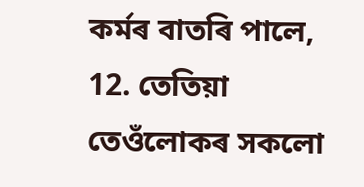কৰ্মৰ বাতৰি পালে,
12. তেতিয়া তেওঁলোকৰ সকলো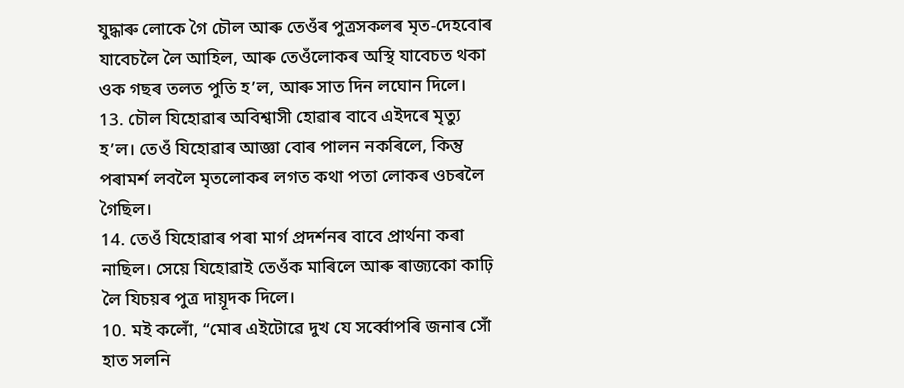যুদ্ধাৰু লোকে গৈ চৌল আৰু তেওঁৰ পুত্ৰসকলৰ মৃত-দেহবোৰ যাবেচলৈ লৈ আহিল, আৰু তেওঁলোকৰ অস্থি যাবেচত থকা ওক গছৰ তলত পুতি হ’ল, আৰু সাত দিন লঘোন দিলে।
13. চৌল যিহোৱাৰ অবিশ্ৱাসী হোৱাৰ বাবে এইদৰে মৃত্যু হ’ল। তেওঁ যিহোৱাৰ আজ্ঞা বোৰ পালন নকৰিলে, কিন্তু পৰামৰ্শ লবলৈ মৃতলোকৰ লগত কথা পতা লোকৰ ওচৰলৈ গৈছিল।
14. তেওঁ যিহোৱাৰ পৰা মাৰ্গ প্ৰদৰ্শনৰ বাবে প্ৰাৰ্থনা কৰা নাছিল। সেয়ে যিহোৱাই তেওঁক মাৰিলে আৰু ৰাজ্যকো কাঢ়ি লৈ যিচয়ৰ পুত্ৰ দায়ূদক দিলে।
10. মই কলোঁ, “মোৰ এইটোৱে দুখ যে সৰ্ব্বোপৰি জনাৰ সোঁ হাত সলনি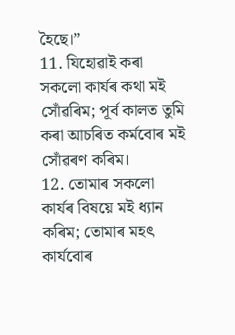হৈছে।”
11. যিহোৱাই কৰা সকলো কাৰ্যৰ কথা মই সোঁৱৰিম; পূর্ব কালত তুমি কৰা আচৰিত কৰ্মবোৰ মই সোঁৱৰণ কৰিম।
12. তোমাৰ সকলো কাৰ্যৰ বিষয়ে মই ধ্যান কৰিম; তোমাৰ মহৎ কার্যবোৰ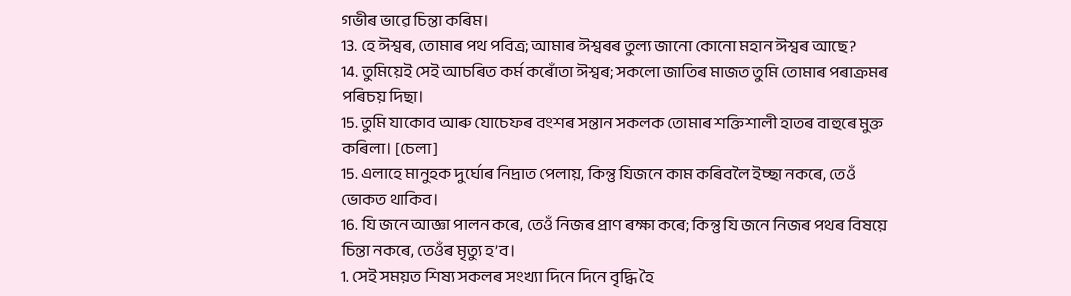গভীৰ ভাৱে চিন্তা কৰিম।
13. হে ঈশ্বৰ, তোমাৰ পথ পবিত্ৰ; আমাৰ ঈশ্বৰৰ তুল্য জানো কোনো মহান ঈশ্বৰ আছে?
14. তুমিয়েই সেই আচৰিত কৰ্ম কৰোঁতা ঈশ্বৰ; সকলো জাতিৰ মাজত তুমি তোমাৰ পৰাক্ৰমৰ পৰিচয় দিছা।
15. তুমি যাকোব আৰু যোচেফৰ বংশৰ সন্তান সকলক তোমাৰ শক্তিশালী হাতৰ বাহুৰে মুক্ত কৰিলা। [চেলা]
15. এলাহে মানুহক দুৰ্ঘোৰ নিদ্রাত পেলায়, কিন্তু যিজনে কাম কৰিবলৈ ইচ্ছা নকৰে, তেওঁ ভোকত থাকিব।
16. যি জনে আজ্ঞা পালন কৰে, তেওঁ নিজৰ প্ৰাণ ৰক্ষা কৰে; কিন্তু যি জনে নিজৰ পথৰ বিষয়ে চিন্তা নকৰে, তেওঁৰ মৃত্যু হ’ব।
1. সেই সময়ত শিষ্য সকলৰ সংখ্যা দিনে দিনে বৃদ্ধি হৈ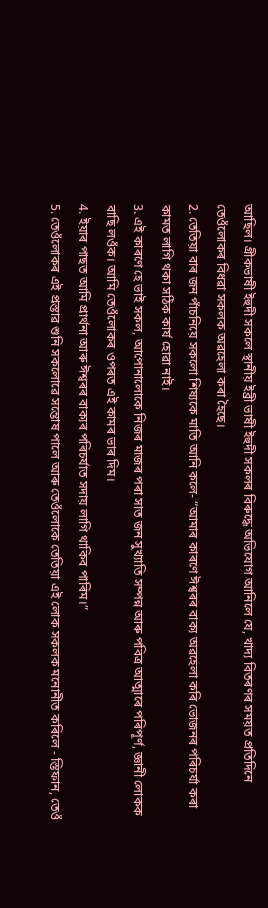আছিল। গ্ৰীকভাষী ইহুদী সকলে স্থানীয় ইব্ৰী ভাষী ইহুদী সকলৰ বিৰুদ্ধে অভিযোগ আনিলে যে, খাদ্য বিতৰণৰ সময়ত প্ৰতিদিনে তেওঁলোকৰ বিধৱা সকলক অৱহেলা কৰা হৈছে।
2. তেতিয়া বাৰ জন পাঁচনিয়ে সকলো শিষ্যকে মাতি আনি কলে- “আমাৰ কাৰণে ঈশ্বৰৰ বাক্য অৱহেলা কৰি ভোজনৰ পৰিচৰ্যা কৰা কামত লাগি থকা সঠিক কার্য হোৱা নাই।
3. এই কাৰণে হে ভাই সকল, আপোনালোকে নিজৰ মাজৰ পৰা সাত জন সুখ্যাতি সম্পন্ন আৰু পবিত্ৰ আত্মাৰে পৰিপূর্ণ, জ্ঞানী লোকক বাছি লওঁক। আমি তেওঁলোকৰ ওপৰত এই কামৰ ভাৰ দিম।
4. ইয়াৰ পাছত আমি প্ৰাৰ্থনা আৰু ঈশ্বৰৰ বাক্যৰ পৰিচর্যাত সদায় লাগি থাকিব পাৰিম।”
5. তেওঁলোকৰ এই প্রস্তাৱ শুনি সকলোৱে সন্তোষ পালে আৰু তেওঁলোকে তেতিয়া এই লোক সকলক মনোনীত কৰিলে - স্তিফান, তেওঁ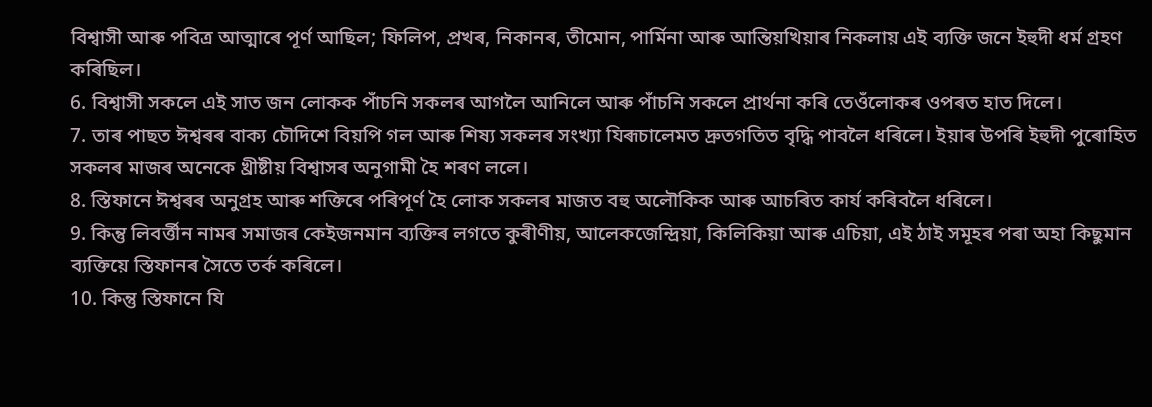বিশ্বাসী আৰু পবিত্ৰ আত্মাৰে পূর্ণ আছিল; ফিলিপ, প্ৰখৰ, নিকানৰ, তীমোন, পার্মিনা আৰু আন্তিয়খিয়াৰ নিকলায় এই ব্যক্তি জনে ইহুদী ধৰ্ম গ্রহণ কৰিছিল।
6. বিশ্বাসী সকলে এই সাত জন লোকক পাঁচনি সকলৰ আগলৈ আনিলে আৰু পাঁচনি সকলে প্ৰাৰ্থনা কৰি তেওঁলোকৰ ওপৰত হাত দিলে।
7. তাৰ পাছত ঈশ্বৰৰ বাক্য চৌদিশে বিয়পি গল আৰু শিষ্য সকলৰ সংখ্যা যিৰূচালেমত দ্ৰুতগতিত বৃদ্ধি পাবলৈ ধৰিলে। ইয়াৰ উপৰি ইহুদী পুৰোহিত সকলৰ মাজৰ অনেকে খ্ৰীষ্টীয় বিশ্বাসৰ অনুগামী হৈ শৰণ ললে।
8. স্তিফানে ঈশ্বৰৰ অনুগ্ৰহ আৰু শক্তিৰে পৰিপূর্ণ হৈ লোক সকলৰ মাজত বহু অলৌকিক আৰু আচৰিত কার্য কৰিবলৈ ধৰিলে।
9. কিন্তু লিবর্ত্তীন নামৰ সমাজৰ কেইজনমান ব্যক্তিৰ লগতে কুৰীণীয়, আলেকজেন্দ্রিয়া, কিলিকিয়া আৰু এচিয়া, এই ঠাই সমূহৰ পৰা অহা কিছুমান ব্যক্তিয়ে স্তিফানৰ সৈতে তর্ক কৰিলে।
10. কিন্তু স্তিফানে যি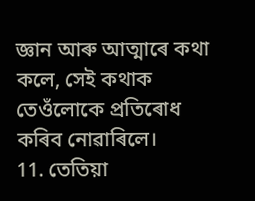জ্ঞান আৰু আত্মাৰে কথা কলে, সেই কথাক তেওঁলোকে প্ৰতিৰোধ কৰিব নোৱাৰিলে।
11. তেতিয়া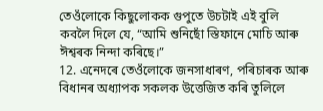তেওঁলোকে কিছুলোকক গুপুতে উচটাই এই বুলি কবলৈ দিলে যে, “আমি শুনিছোঁ স্তিফানে মোচি আৰু ঈশ্বৰক নিন্দা কৰিছে।”
12. এনেদৰে তেওঁলোকে জনসাধাৰণ, পৰিচাৰক আৰু বিধানৰ অধ্যাপক সকলক উত্তেজিত কৰি তুলিলে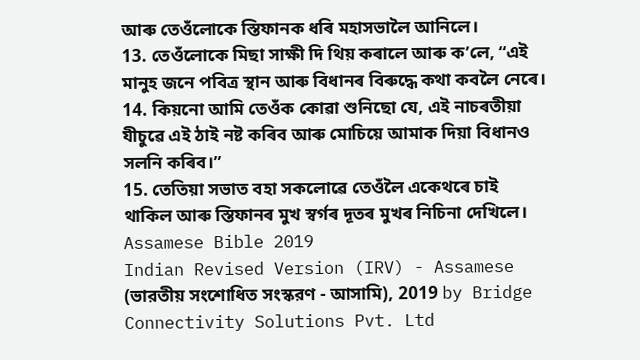আৰু তেওঁলোকে স্তিফানক ধৰি মহাসভালৈ আনিলে।
13. তেওঁলোকে মিছা সাক্ষী দি থিয় কৰালে আৰু ক’লে, “এই মানুহ জনে পবিত্ৰ স্থান আৰু বিধানৰ বিৰুদ্ধে কথা কবলৈ নেৰে।
14. কিয়নো আমি তেওঁক কোৱা শুনিছো যে, এই নাচৰতীয়া যীচুৱে এই ঠাই নষ্ট কৰিব আৰু মোচিয়ে আমাক দিয়া বিধানও সলনি কৰিব।”
15. তেতিয়া সভাত বহা সকলোৱে তেওঁলৈ একেথৰে চাই থাকিল আৰু স্তিফানৰ মুখ স্বৰ্গৰ দূতৰ মুখৰ নিচিনা দেখিলে।
Assamese Bible 2019
Indian Revised Version (IRV) - Assamese (ভারতীয় সংশোধিত সংস্করণ - আসামি), 2019 by Bridge Connectivity Solutions Pvt. Ltd